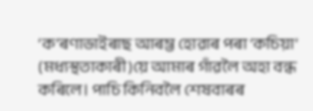‘ক’ৰণাভাইৰাছ আৰম্ভ হোৱাৰ পৰা ‘কচিয়া’ (মধ্যস্থতাকাৰী)য়ে আমাৰ গাঁৱলৈ অহা বন্ধ কৰিলে। পাচি কিনিবলৈ শেষবাৰৰ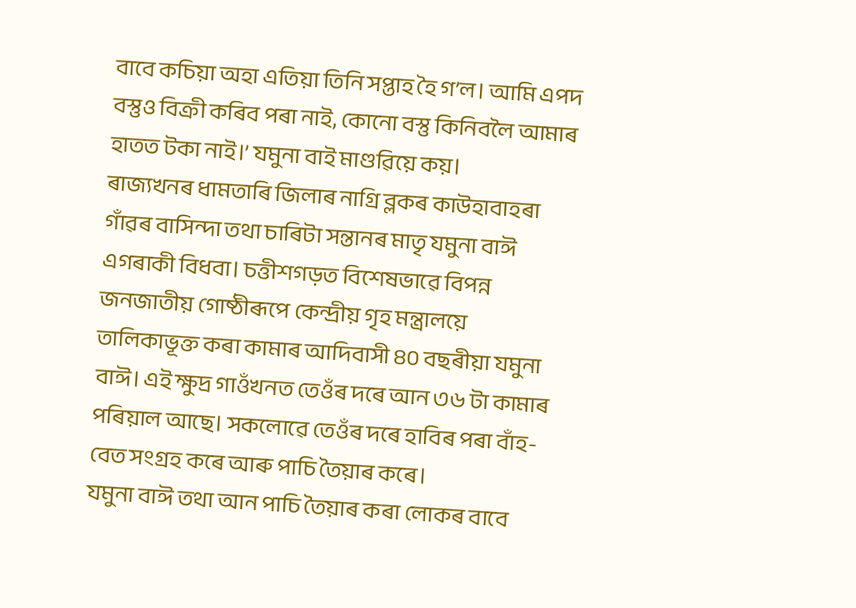বাবে কচিয়া অহা এতিয়া তিনি সপ্তাহ হৈ গ’ল। আমি এপদ বস্তুও বিক্ৰী কৰিব পৰা নাই, কোনো বস্তু কিনিবলৈ আমাৰ হাতত টকা নাই।’ যমুনা বাই মাণ্ডৱিয়ে কয়।
ৰাজ্যখনৰ ধামতাৰি জিলাৰ নাগ্ৰি ব্লকৰ কাউহাবাহৰা গাঁৱৰ বাসিন্দা তথা চাৰিটা সন্তানৰ মাতৃ যমুনা বাঈ এগৰাকী বিধবা। চত্তীশগড়ত বিশেষভাৱে বিপন্ন জনজাতীয় গোষ্ঠীৰূপে কেন্দ্ৰীয় গৃহ মন্ত্ৰালয়ে তালিকাভূক্ত কৰা কামাৰ আদিবাসী ৪০ বছৰীয়া যমুনা বাঈ। এই ক্ষুদ্ৰ গাওঁখনত তেওঁৰ দৰে আন ৩৬ টা কামাৰ পৰিয়াল আছে। সকলোৱে তেওঁৰ দৰে হাবিৰ পৰা বাঁহ-বেত সংগ্ৰহ কৰে আৰু পাচি তৈয়াৰ কৰে।
যমুনা বাঈ তথা আন পাচি তৈয়াৰ কৰা লোকৰ বাবে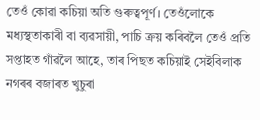তেওঁ কোৱা কচিয়া অতি গুৰুত্বপূৰ্ণ। তেওঁলোকে মধ্যস্থতাকাৰী বা ব্যৱসায়ী, পাচি ক্ৰয় কৰিবলৈ তেওঁ প্ৰতি সপ্তাহত গাঁৱলৈ আহে, তাৰ পিছত কচিয়াই সেইবিলাক নগৰৰ বজাৰত খুচুৰা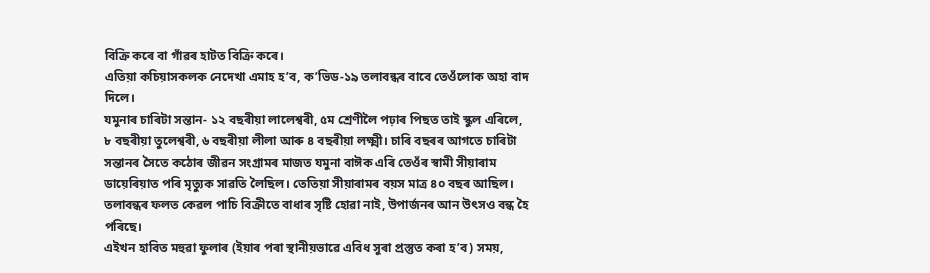বিক্ৰি কৰে বা গাঁৱৰ হাটত বিক্ৰি কৰে।
এতিয়া কচিয়াসকলক নেদেখা এমাহ হ’ব, ক’ভিড-১৯ তলাবন্ধৰ বাবে তেওঁলোক অহা বাদ দিলে।
যমুনাৰ চাৰিটা সন্তান- ১২ বছৰীয়া লালেশ্বৰী, ৫ম শ্ৰেণীলৈ পঢ়াৰ পিছত তাই স্কুল এৰিলে, ৮ বছৰীয়া তুলেশ্বৰী, ৬ বছৰীয়া লীলা আৰু ৪ বছৰীয়া লক্ষ্মী। চাৰি বছৰৰ আগতে চাৰিটা সন্তানৰ সৈতে কঠোৰ জীৱন সংগ্ৰামৰ মাজত যমুনা বাঈক এৰি তেওঁৰ স্বামী সীয়াৰাম ডায়েৰিয়াত পৰি মৃত্যুক সাৱতি লৈছিল। তেতিয়া সীয়াৰামৰ বয়স মাত্ৰ ৪০ বছৰ আছিল। তলাবন্ধৰ ফলত কেৱল পাচি বিক্ৰীতে বাধাৰ সৃষ্টি হোৱা নাই, উপাৰ্জনৰ আন উৎসও বন্ধ হৈ পৰিছে।
এইখন হাবিত মহুৱা ফুলাৰ (ইয়াৰ পৰা স্থানীয়ভাৱে এবিধ সুৰা প্ৰস্তুত কৰা হ’ব) সময়,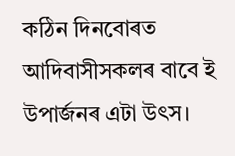কঠিন দিনবোৰত আদিবাসীসকলৰ বাবে ই উপাৰ্জনৰ এটা উৎস।